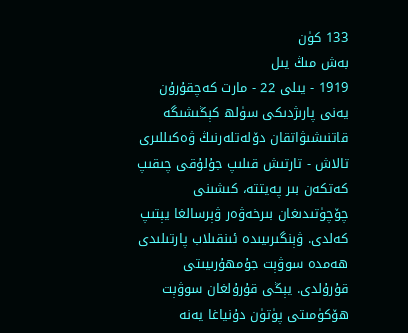133 كۈن
بەش مىڭ يىل
1919 - يىلى 22 - مارت كەچقۇرۇن يەنى پارىژدىكى سۈلھ كېڭىشىگە قاتنىشىۋاتقان دۆلەتلەرنىڭ ۋەكىللىرى تالاش - تارتىش قىلىپ جۇلۇقى چىقىپ كەتكەن بىر پەيتتە، كىشىنى چۆچۈتىدىغان بىرخەۋەر ۋېرسالغا يېتىپ كەلدى. ۋېنگىرىيىدە ئىنقىلاب پارتىلىدى ھەمدە سوۋېت جۇمھۇرىيىتى قۇرۇلدى. يېڭى قۇرۇلغان سوۋېت ھۆكۈمىتى پۈتۈن دۇنياغا يەنە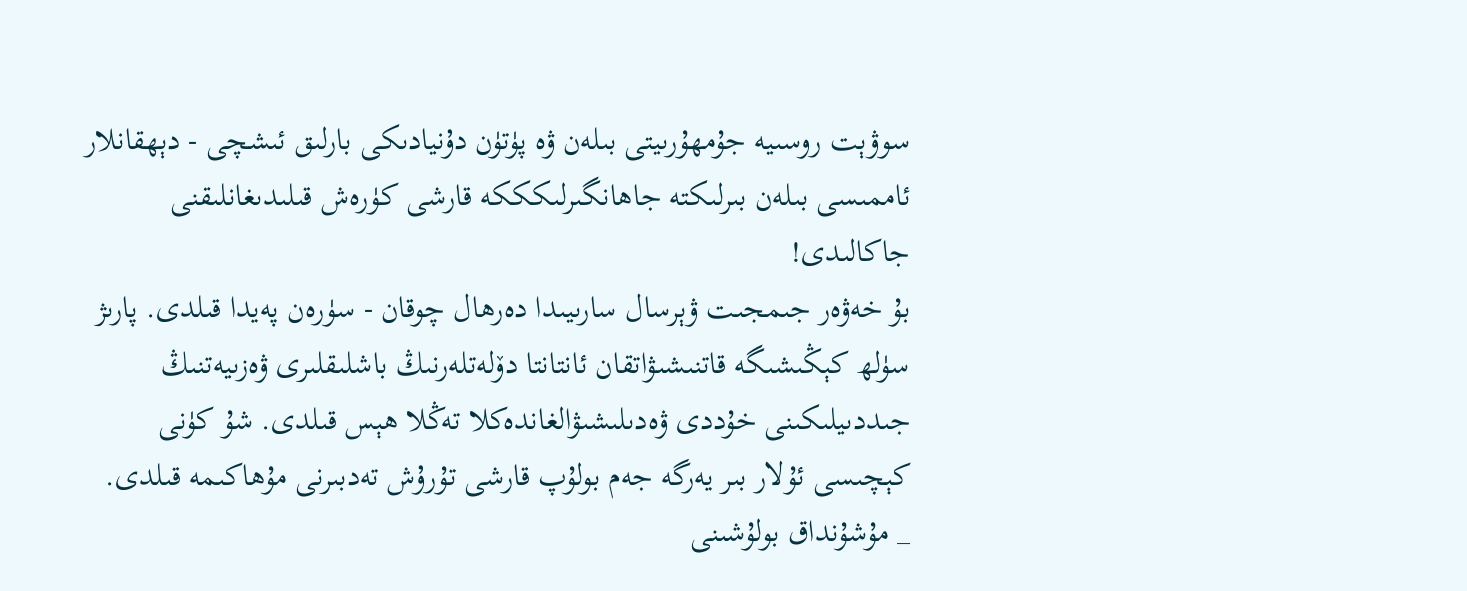سوۋېت روسىيە جۇمھۇرىيتى بىلەن ۋە پۈتۈن دۇنيادىكى بارلىق ئىشچى - دېھقانلار ئاممىسى بىلەن بىرلىكتە جاھانگىرلىكككە قارشى كۈرەش قىلىدىغانلىقنى جاكالىدى!
بۇ خەۋەر جىمجىت ۋېرسال سارىيىدا دەرھال چوقان - سۈرەن پەيدا قىلدى. پارىژ سۈلھ كېڭىشىگە قاتنىشىۋاتقان ئانتانتا دۆلەتلەرنىڭ باشلىقلىرى ۋەزىيەتنىڭ جىددىيلىكىنى خۇددى ۋەدىلىشىۋالغاندەكلا تەڭلا ھېس قىلدى. شۇ كۈنى كېچىسى ئۇلار بىر يەرگە جەم بولۇپ قارشى تۇرۇش تەدبىرنى مۇھاكىمە قىلدى.
_ مۇشۇنداق بولۇشىنى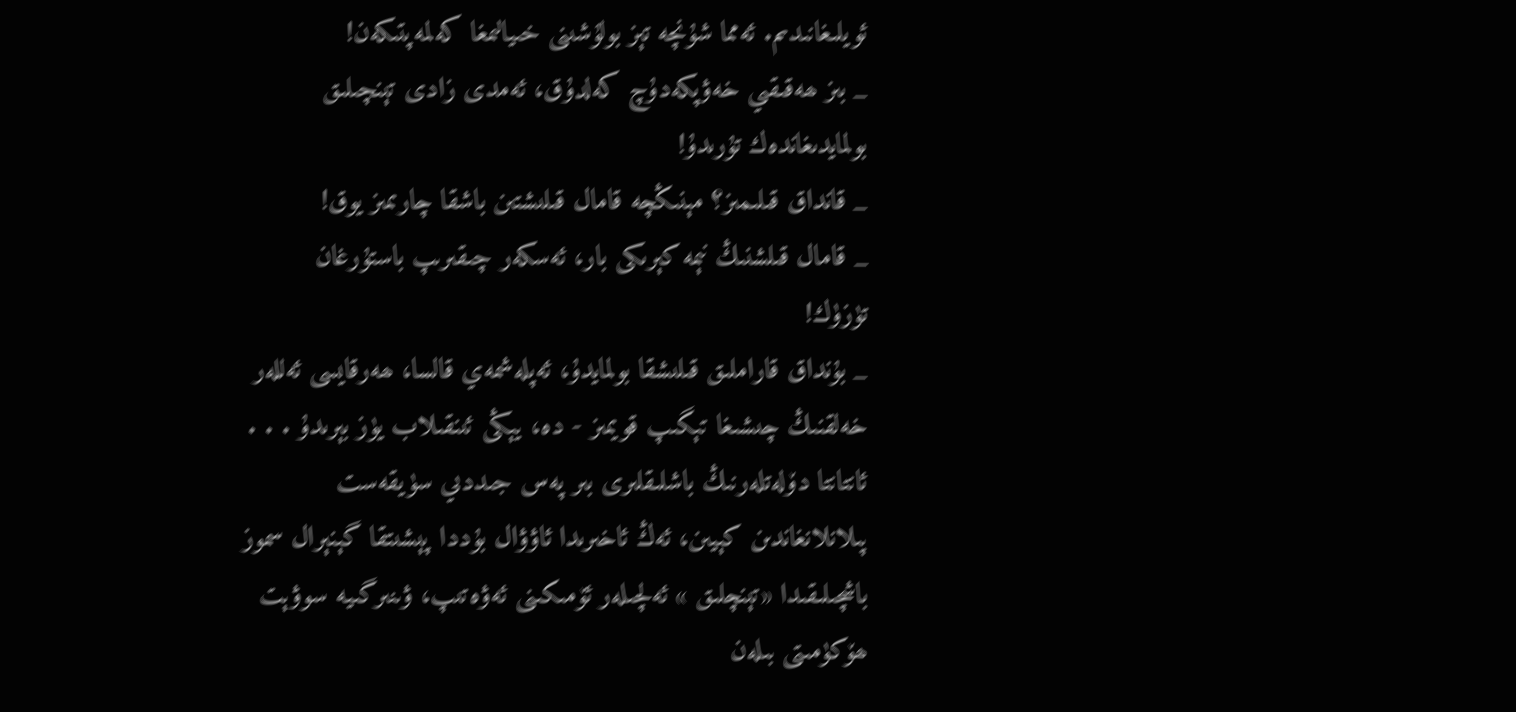ئويلىغانىدىم. ئەمما شۇنچە تېز بولۇشىنى خىيالىمغا كەلمەپتىكەن!
_ بىز ھەقىقىي خەۋپكەدۇچ كەلدۇق، ئەمدى زادى تېنچىلىق بولمايدىغاندەك تۇرىدۇ!
_ قانداق قىلىمىز؟ مېنىڭچە قامال قىلىشتىن باشقا چارىمىز يوق!
_ قامال قىلشنىڭ نېمە كېرىكى بار، ئەسكەر چىقىرىپ باستۇرغان تۈزۈك!
_ بۇنداق قاراملىق قىلىشقا بولمايدۇ، ئەپلەشمەي قالسا، ھەرقايسى ئەللەر خەلقنىڭ چىشىغا تېگىپ قويمىز - دە، يېڭى ئىنقىلاب يۈز بېرىدۇ . . .
ئانتانتا دۆلەتلەرنىڭ باشلىقلىرى بىر پەس جىددىي سۈيقەست پىلانلانغاندىن كېيىن، ئەڭ ئاخىرىدا ئاۋۋال بۇددا پېشىتقا گېنېرال سموز باشچىلىقىدا «تېنچلىق » ئەلچىلەر ئۆمىكىنى ئەۋەتىپ، ۋىنىرگىيە سوۋېت ھۆكۈمىتى بىلەن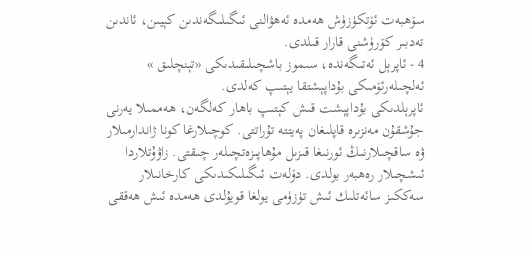سۆھبەت ئۆتكۈزۈش ھەمدە ئەھۋالنى ئىگىلىگەندىن كېيىن، ئاندىن تەدبىر كۆرۈشنى قارار قىلدى.
4 - ئاپرېل ئەتىگەندە، سىموز باشچىلىقىدىكى «تېنچلىق » ئەلچىلەرئۆمىكى بۇداپېشتقا يېتىپ كەلدى.
ئاپرېلدىكى بۇداپېشت قىش كېتىپ باھار كەلگەن، ھەممىلا يەرنى جۇشقۇن مەنزىرە قاپلىغان پەيتتە تۇراتتى. كوچىلارغا كونا ژاندارمىلار ۋە ساقچىلارنىڭ ئورنىغا قىزىل مۇھاپىزەتچىلەر چىقتى. زاۋۇتلاردا ئىشچىلار رەھبەر بولدى. دۆلەت ئىگىلىكىدىكى كارخانىلار سەككىز سائەتلىك ئىش تۈزۈمى يولغا قويۇلدى ھەمدە ئىش ھەققى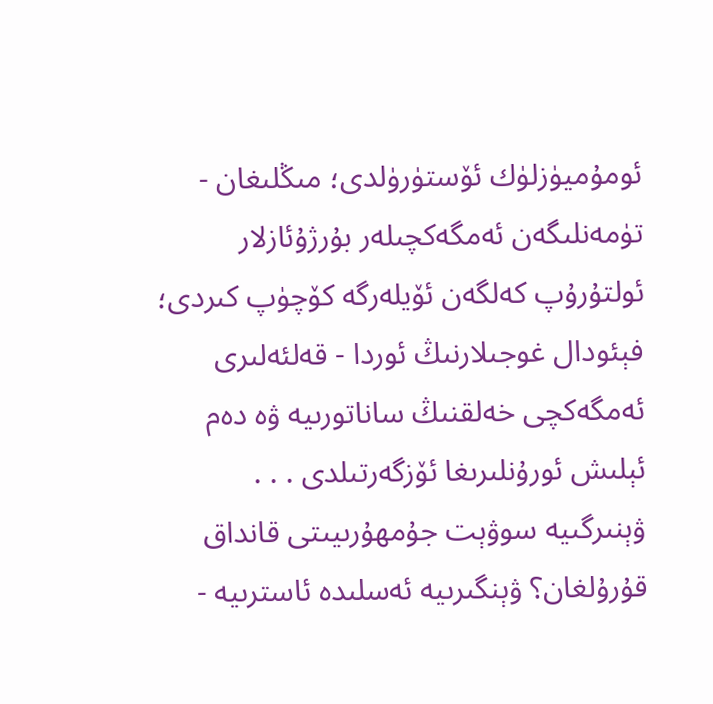ئومۇميۈزلۈك ئۆستۈرۈلدى؛ مىڭلىغان - تۈمەنلىگەن ئەمگەكچىلەر بۇرژۇئازلار ئولتۇرۇپ كەلگەن ئۆيلەرگە كۆچۈپ كىردى؛ فېئودال غوجىلارنىڭ ئوردا - قەلئەلىرى ئەمگەكچى خەلقنىڭ ساناتورىيە ۋە دەم ئېلىش ئورۇنلىرىغا ئۆزگەرتىلدى . . .
ۋېنىرگىيە سوۋېت جۇمھۇرىيىتى قانداق قۇرۇلغان؟ ۋېنگىرىيە ئەسلىدە ئاسترىيە -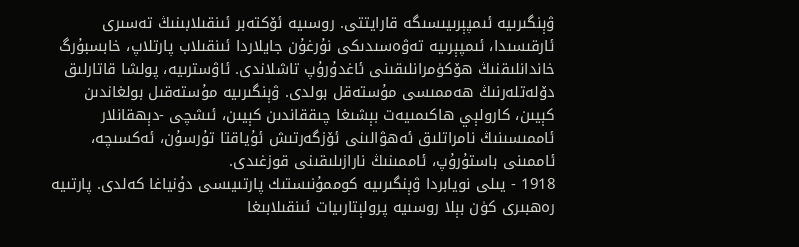ۋېنگىرىيە ئىمپېرىيىسىگە قارايتتى. روسىيە ئۆكتەبر ئىنقىلابىنىڭ تەسىرى ئارقىسىدا، ئىمپېرىيە تەۋەسىدىكى نۇرغۇن جايلاردا ئىنقىلاب پارتلاپ، خابسبۇرگ خاندانلىقنىڭ ھۆكۈمرانلىقىنى ئاغدۇرۇپ تاشلاندى. ئاۋسترىيە، پولشا قاتارلىق دۆلەتلەرنىڭ ھەممىسى مۇستەقل بولدى. ۋېنگىرىيە مۇستەقىل بولغاندىن كېيىن، كارولېي ھاكىمىيەت بېشىغا چىققاندىن كېيىن، ئىشچى -دېھقانلار ئاممىسىنىڭ نامراتلىق ئەھۋالىنى ئۆزگەرتىش ئۇياقتا تۇرسۇن، ئەكسىچە، ئاممىنى باستۇرۇپ، ئاممىنىڭ نارازىلىقىنى قوزغىدى.
1918 - يىلى نويابردا ۋېنگىرىيە كوممۇنىستىك پارتىيىسى دۇنياغا كەلدى. پارتىيە رەھبىرى كۈن بېلا روسىيە پرولېتارىيات ئىنقىلابىغا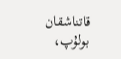قاتناشقان بولۇپ،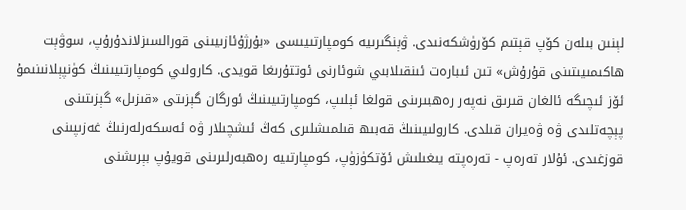لېنىن بىلەن كۆپ قېتىم كۆرۈشكەنىدى. ۋېنگىرىيە كومپارتىيىسى «بۇرژۇئازىيىنى قورالسىزلاندۇرۇپ، سوۋېت ھاكىمىيىتىنى قۇرۇش» تىن ئىبارەت ئىنقىلابىي شوئارنى ئوتتۇرىغا قويدى. كارولىي كومپارتىيىنىڭ كۈنپېلانىنىمۇ ئۆز ئىچىگە ئالغان قىرىق نەپەر رەھبىرىنى قولغا ئېلىپ، كومپارتىيىنىڭ ئورگان گېزىتى «قىزىل» گېزىتىنى پېچەتلىدى ۋە ۋەيران قىلدى. كارولىيىنىڭ قەبىھ قىلمىشلىرى كەڭ ئىشچىلار ۋە ئەسكەرلەرنىڭ غەزىپىنى قوزغىدى. ئۇلار تەرەپ - تەرەپتە يىغىلىش ئۆتكۈزۈپ، كومپارتىيە رەھبەرلىرىنى قويۇپ بېرىشنى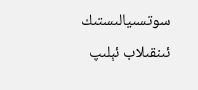سوتسىيالىستىك ئىنقىلاب ئېلىپ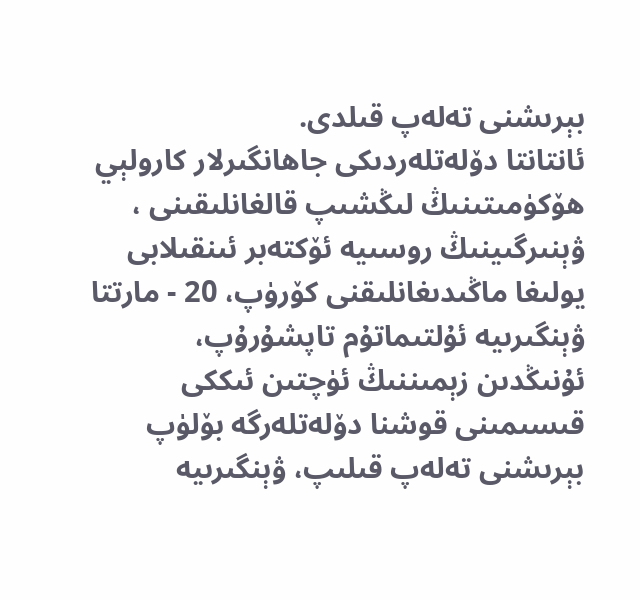بېرىشنى تەلەپ قىلدى.
ئانتانتا دۆلەتلەردىكى جاھانگىرلار كارولېي ھۆكۈمىتىنىڭ لىڭشىپ قالغانلىقىنى ، ۋېنىرگىينىڭ روسىيە ئۆكتەبر ئىنقىلابى يولىغا ماڭىدىغانلىقنى كۆرۈپ، 20 - مارتتا ۋېنگىرىيە ئۇلتىماتۇم تاپشۇرۇپ، ئۇنىڭدىن زېمىننىڭ ئۈچتىن ئىككى قىسىمىنى قوشنا دۆلەتلەرگە بۆلۈپ بېرىشنى تەلەپ قىلىپ، ۋېنگىرىيە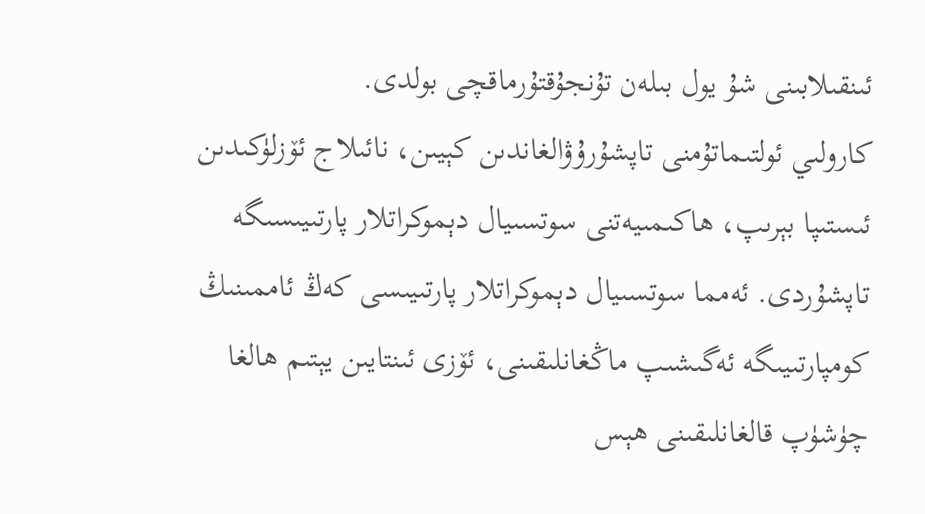ئىنقىلابىنى شۇ يول بىلەن تۇنجۇقتۇرماقچى بولدى.
كارولىي ئولتىماتۇمنى تاپشۇرۇۋالغاندىن كېيىن، نائىلاج ئۆزلۈكىدىن ئىستىپا بېرىپ، ھاكىمىيەتنى سوتسىيال دېموكراتلار پارتىيىسىگە تاپشۇردى. ئەمما سوتسىيال دېموكراتلار پارتىيىسى كەڭ ئاممىنىڭ كومپارتىيىگە ئەگىشىپ ماڭغانلىقىنى، ئۆزى ئىنتايىن يېتىم ھالغا چۈشۈپ قالغانلىقىنى ھېس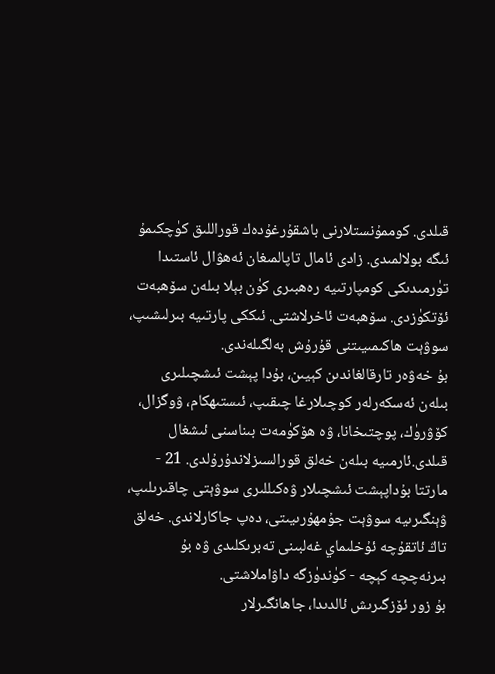قىلدى. كوممۇنستلارنى باشقۇرغۇدەك قوراللىق كۈچكىمۇ ئىگە بولالمىدى. زادى ئامال تاپالمىغان ئەھۋال ئاستىدا تۈرمىدىكى كومپارتىيە رەھبىرى كۈن بېلا بىلەن سۆھبەت ئۆتكۈزدى. سۆھبەت ئاخرلاشتى. ئىككى پارتىيە بىرلىشىپ، سوۋېت ھاكىمىيىتنى قۇرۇش بەلگىلەندى.
بۇ خەۋەر تارقالغاندىن كېيىن، بۇدا پېشت ئىشچىلىرى بىلەن ئەسكەرلەر كوچىلارغا چىقىپ، ئىستىھكام، ۋوگزال، كۆۋرۈك، پوچتىخانا، ۋە ھۆكۈمەت بىناسنى ئىشغال قىلدى.ئارمىيە بىلەن خەلق قورالسىزلاندۇرۇلدى. 21 - مارتتا بۇداپېشت ئىشچىلار ۋەكىللىرى سوۋېتى چاقىرىلىپ، ۋېنگىرىيە سوۋېت جۇمھۇرىيىتى، دەپ جاكارلاندى. خەلق تاڭ ئاتقۇچە ئۇخلىماي غەلبىنى تەبرىكلىدى ۋە بۇ بىرنەچچە كېچە - كۈندۈزگە داۋاملاشتى.
بۇ زور ئۆزگىرىش ئالدىدا، جاھانگىرلار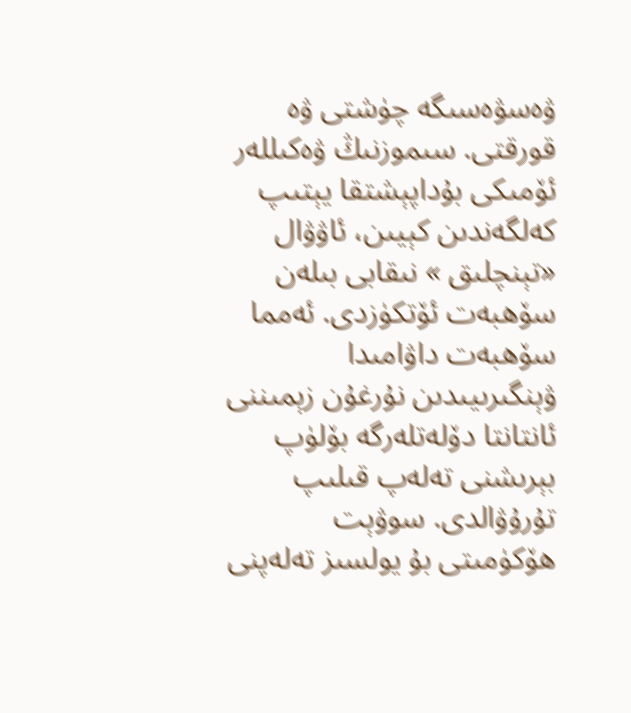ۋەسۋەسىگە چۈشتى ۋە قورقتى. سىموزنىڭ ۋەكىللەر ئۆمىكى بۇداپېشتقا يېتىپ كەلگەندىن كېيىن، ئاۋۋال «تېنچلىق » نىقابى بىلەن سۆھبەت ئۆتكۈزدى. ئەمما سۆھبەت داۋامىدا ۋېنگىرىيىدىن نۇرغۇن زېمىننى ئانتانتا دۆلەتلەرگە بۆلۈپ بېرىشنى تەلەپ قىلىپ تۇرۇۋالدى. سوۋېت ھۆكۈمىتى بۇ يولسىز تەلەپنى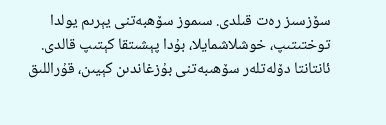سۆزسىز رەت قىلدى. سىموز سۆھبەتنى يېرىم يولدا توختىتىپ، خوشلاشمايلا، بۇدا پېشىتقا كېتىپ قالدى.
ئانتانتا دۆلەتلەر سۆھىبەتنى بۇزغاندىن كېيىن، قۇراللىق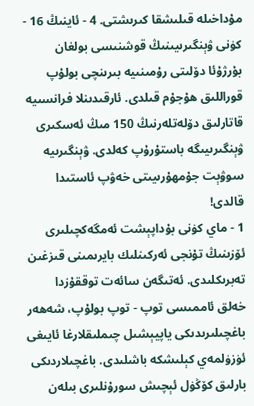مۇداخىلە قىلىشقا كىرىشتى. 4 - ئاينىڭ 16 - كۈنى ۋېنگىرىيىنىڭ قوشنىسى بولغان بۇرژۇئا دۆلىتى رۇمىنىيە بىرىنچى بولۇپ قوراللىق ھۇجۇم قىلدى. ئارقىدىنلا فرانسىيە قاتارلىق دۆلەتلەرنىڭ 150 مىڭ ئەسكىرى ۋېنگىرىيىگە باستۇرۇپ كەلدى. ۋېنگىرىيە سوۋېت جۇمھۇرىيىتى خەۋپ ئاستىدا قالدى!
1 - ماي كۈنى بۇداپېشت ئەمگەكچىلىرى ئۆزىنىڭ تۇنجى ئەركىنلىك بايرىمىنى قىزغىن تەبرىكلىدى. ئەتىگەن سائەت توققۇزدا خەلق ئاممىسى توپ - توپ بولۇپ، شەھەر باغچىلىرىدىكى ياپيېشىل چىملىقلارغا ئايىغى ئۈزۈلمەي كېلىشكە باشلىدى. باغچىلاردىكى بارلىق كۆڭۈل ئېچىش سورۇنلىرى بىلەن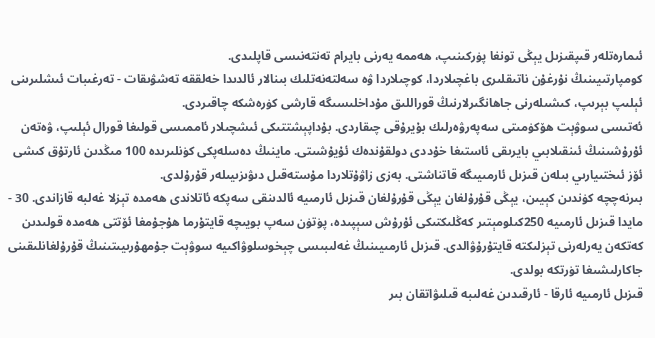ئىمارەتلەر قىپقىزىل يېڭى تونغا پۈركىنىپ، ھەممە يەرنى بايرام تەنتەنىسى قاپلىدى.
كومپارتىيىنىڭ نۇرغۇن ناتىقلىرى باغچىلاردا، كوچىلاردا ۋە سەلتەنەتلىك بىنالار ئالدىدا خەلققە تەشۋىقات - تەرغىبات ئىشلىرىنى ئېلىپ بېرىپ، كىشىلەرنى جاھانگىرلارنىڭ قوراللىق مۇداخلىسىگە قارشى كۈرەشكە چاقىردى.
ئەتىسى سوۋېت ھۆكۈمىتى سەپەرۋەرلىك بۇيرۇقى چىقاردى. بۇداپېشتتىكى ئىشچىلار ئاممىسى قولىغا قورال ئېلىپ، ۋەتەن ئۇرۇشىنىڭ ئىنقىلابىي بايرىقى ئاستىغا خۇددى دولقۇندەك ئۇيۇشىتى. ماينىڭ دەسلەپكى كۈنلىرىدە 100 مىڭدىن ئارتۇق كىشى ئۆز ئىختىيارىي بىلەن قىزىل ئارمىيىگە قاتناشتى. بەزى زاۋۇتلاردا مۇستەقىل دىۋىزىيىلەر قۇرۇلدى.
بىرنەچچە كۈندىن كېيىن، يېڭى قۇرۇلغان يېڭى قۇرۇلغان قىزىل ئارمىيە ئالدىنقى سەپكە ئاتلاندى ھەمدە تېزلا غەلبە قازاندى. 30 - مايدا قىزىل ئارمىيە 250كىلومېتىر كەڭلىكتىكى ئۇرۇش سېپىدە، پۈتۈن سەپ بويىچە قايتۇرما ھۇجۇمغا ئۆتتى ھەمدە قولىدىن كەتكەن يەرلەرنى تېزلىكتە قايتۇرۇۋالدى. قىزىل ئارمىيىنىڭ غەلىبىسى چېخوسلوۋاكىيە سوۋېت جۇمھۇرىيىتىنىڭ قۇرۇلغانلىقىنى جاكارلىشىغا تۈرتكە بولدى.
قىزىل ئارمىيە ئارقا - ئارقىدىن غەلىبە قىلىۋاتقان بىر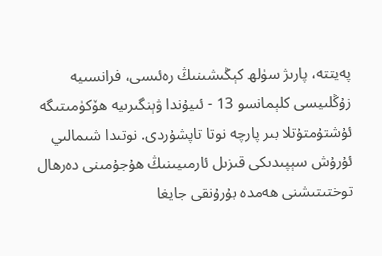پەيتتە، پارىژ سۈلھ كېڭىشىنىڭ رەئىسى، فرانسىيە زۇڭلىيسى كلېمانسو 13 - ئىيۇندا ۋېنگىرىيە ھۆكۈمىتىگە ئۇشتۇمتۇتلا بىر پارچە نوتا تاپشۇردى. نوتىدا شىمالىي ئۇرۇش سېپىدىكى قىزىل ئارمىيىنىڭ ھۇجۇمىنى دەرھال توختىتىشنى ھەمدە بۇرۇنقى جايغا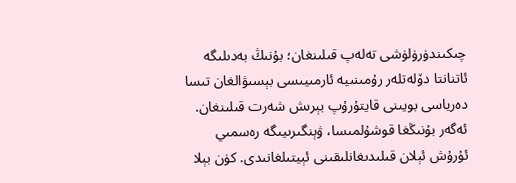چىكىندۈرۈلۈشى تەلەپ قىلىنغان؛ بۇنىڭ بەدىلىگە ئاتنانتا دۆلەتلەر رۇمىنىيە ئارمىيىسى بېسىۋالغان تىسا دەرياسى بويىنى قايتۇرۇپ بېرىش شەرت قىلىنغان. ئەگەر بۇنىڭغا قوشۇلمىسا، ۋېنگىرىيىگە رەسمىي ئۇرۇش ئېلان قىلىدىغانلىقىنى ئېيتىلغانىدى. كۈن بېلا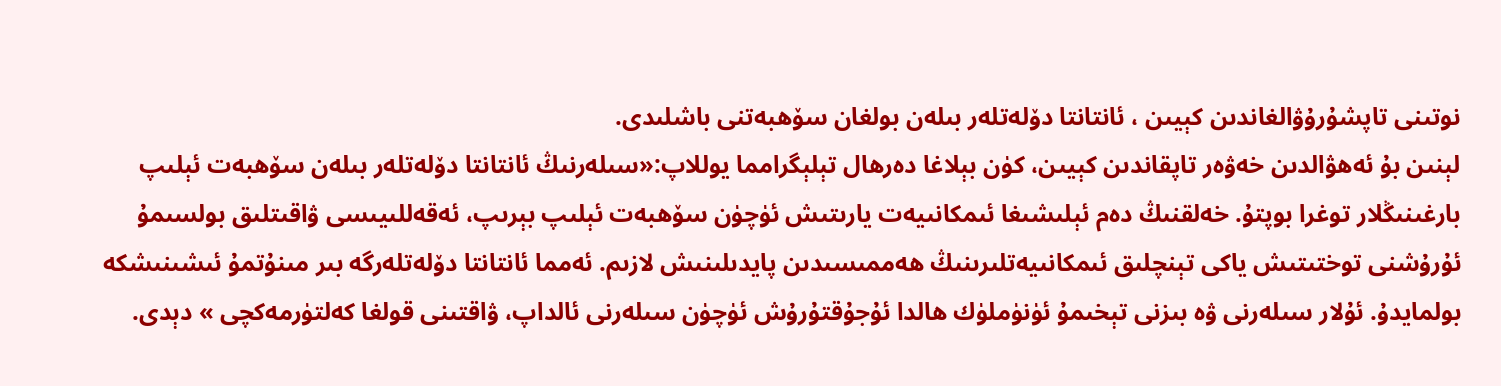نوتىنى تاپشۇرۇۋالغاندىن كېيىن ، ئانتانتا دۆلەتلەر بىلەن بولغان سۆھبەتنى باشلىدى.
لېنىن بۇ ئەھۋالدىن خەۋەر تاپقاندىن كېيىن، كۈن بېلاغا دەرھال تېلېگرامما يوللاپ:«سىلەرنىڭ ئانتانتا دۆلەتلەر بىلەن سۆھبەت ئېلىپ بارغىنىڭلار توغرا بوپتۇ. خەلقنىڭ دەم ئېلىشىغا ئىمكانىيەت يارىتىش ئۈچۈن سۆھبەت ئېلىپ بېرىپ، ئەقەللىيىسى ۋاقىتلىق بولسىمۇ ئۇرۇشنى توختىتىش ياكى تېنچلىق ئىمكانىيەتلىرىنىڭ ھەممىسىدىن پايدىلىنىش لازىم. ئەمما ئانتانتا دۆلەتلەرگە بىر مىنۇتمۇ ئىشىنىشكە بولمايدۇ. ئۇلار سىلەرنى ۋە بىزنى تېخىمۇ ئۈنۈملۈك ھالدا ئۇجۇقتۇرۇش ئۈچۈن سىلەرنى ئالداپ، ۋاقتىنى قولغا كەلتۈرمەكچى » دېدى.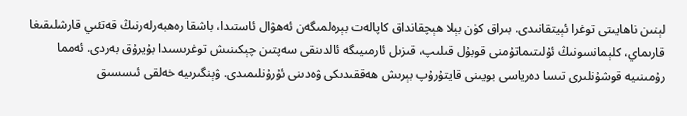لېنىن ناھايىتى توغرا ئېيتقانىدى. بىراق كۈن بېلا ھېچقانداق كاپالەت بېرەلمىگەن ئەھۋال ئاستىدا، باشقا رەھبەرلەرنىڭ قەتئىي قارشلىقىغا قارىماي، كلېمانسونىڭ ئۇلىتىماتۇمنى قوبۇل قىلىپ، قىزىل ئارمىيىگە ئالدىنقى سەپتىن چېكىنىش توغرىسىدا بۇيرۇق بەردى. ئەمما رۇمىنىيە قوشۇنلىرى تىسا دەرياسى بويىنى قايتۇرۇپ بېرىش ھەققىدىكى ۋەدىنى ئۇرۇنلىمىدى. ۋېنگىرىيە خەلقى ئىسسىق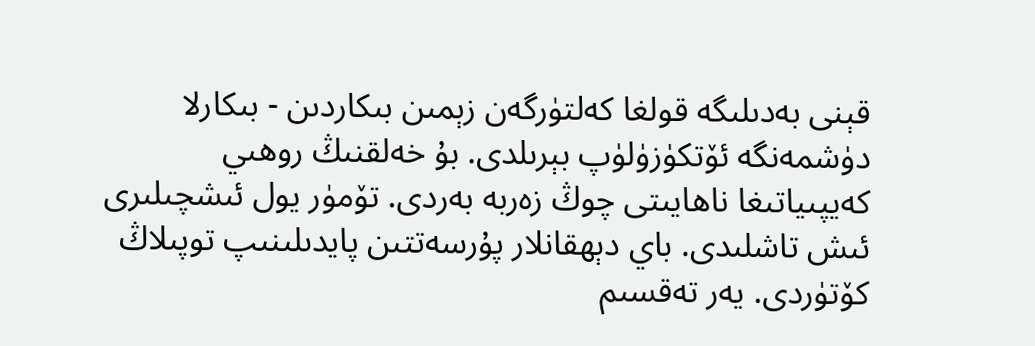قېنى بەدىلىگە قولغا كەلتۈرگەن زېمىن بىكاردىن - بىكارلا دۈشمەنگە ئۆتكۈزۈلۈپ بېرىلدى. بۇ خەلقنىڭ روھىي كەيپىياتىغا ناھايىتى چوڭ زەربە بەردى. تۆمۈر يول ئىشچىلىرى ئىش تاشلىدى. باي دېھقانلار پۇرسەتتىن پايدىلىنىپ توپىلاڭ كۆتۈردى. يەر تەقسىم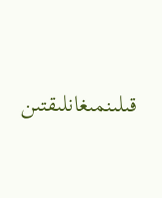قىلىنمىغانلىقتىن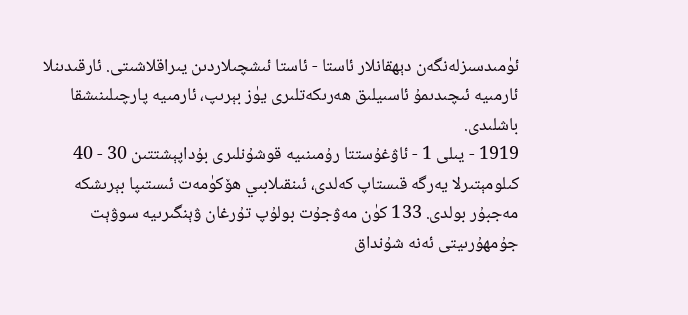ئۈمىدسىزلەنگەن دېھقانلار ئاستا - ئاستا ئىشچىلاردىن يىراقلاشىتى. ئارقىدىنلا ئارمىيە ئىچىدىمۇ ئاسىيلىق ھەرىكەتلىرى يۈز بېرىپ، ئارمىيە پارچىلىنىشقا باشلىدى.
1919 - يىلى 1 - ئاۋغۇستتا رۇمىنىيە قوشۇنلىرى بۇداپېشتتىن 30 - 40 كىلومېتىرلا يەرگە قىستاپ كەلدى، ئىنقىلابىي ھۆكۈمەت ئىستىپا بېرىشكە مەجبۇر بولدى. 133 كۈن مەۋجۇت بولۇپ تۇرغان ۋېنگىرىيە سوۋېت جۇمھۇرىيتى ئەنە شۇنداق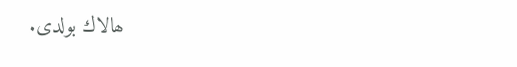ھالاك بولدى.